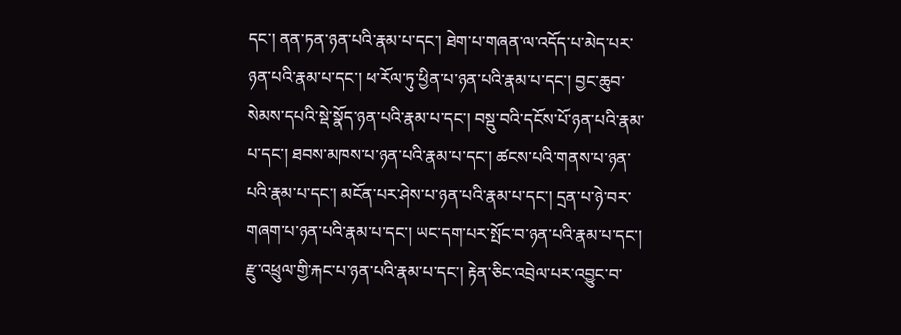དང་། ནན་ཏན་ཉན་པའི་རྣམ་པ་དང་། ཐེག་པ་གཞན་ལ་འདོད་པ་མེད་པར་ཉན་པའི་རྣམ་པ་དང་། ཕ་རོལ་ཏུ་ཕྱིན་པ་ཉན་པའི་རྣམ་པ་དང་། བྱང་ཆུབ་སེམས་དཔའི་སྡེ་སྣོད་ཉན་པའི་རྣམ་པ་དང་། བསྡུ་བའི་དངོས་པོ་ཉན་པའི་རྣམ་པ་དང་། ཐབས་མཁས་པ་ཉན་པའི་རྣམ་པ་དང་། ཚངས་པའི་གནས་པ་ཉན་པའི་རྣམ་པ་དང་། མངོན་པར་ཤེས་པ་ཉན་པའི་རྣམ་པ་དང་། དྲན་པ་ཉེ་བར་གཞག་པ་ཉན་པའི་རྣམ་པ་དང་། ཡང་དག་པར་སྤོང་བ་ཉན་པའི་རྣམ་པ་དང་། རྫུ་འཕྲུལ་གྱི་རྐང་པ་ཉན་པའི་རྣམ་པ་དང་། རྟེན་ཅིང་འབྲེལ་པར་འབྱུང་བ་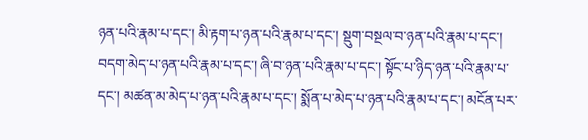ཉན་པའི་རྣམ་པ་དང་། མི་རྟག་པ་ཉན་པའི་རྣམ་པ་དང་། སྡུག་བསྔལ་བ་ཉན་པའི་རྣམ་པ་དང་། བདག་མེད་པ་ཉན་པའི་རྣམ་པ་དང་། ཞི་བ་ཉན་པའི་རྣམ་པ་དང་། སྟོང་པ་ཉིད་ཉན་པའི་རྣམ་པ་དང་། མཚན་མ་མེད་པ་ཉན་པའི་རྣམ་པ་དང་། སྨོན་པ་མེད་པ་ཉན་པའི་རྣམ་པ་དང་། མངོན་པར་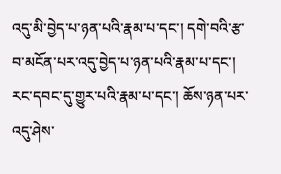འདུ་མི་བྱེད་པ་ཉན་པའི་རྣམ་པ་དང་། དགེ་བའི་རྩ་བ་མངོན་པར་འདུ་བྱེད་པ་ཉན་པའི་རྣམ་པ་དང་། རང་དབང་དུ་གྱུར་པའི་རྣམ་པ་དང་། ཆོས་ཉན་པར་འདུ་ཤེས་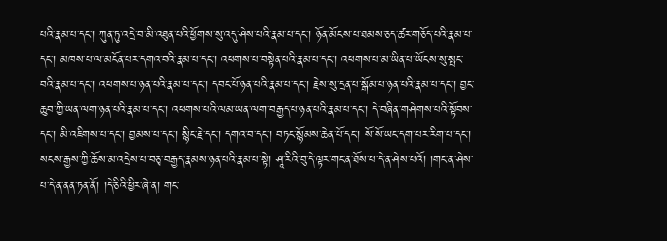པའི་རྣམ་པ་དང་། ཀུན་ཏུ་འདྲེ་བ་མི་འཐུན་པའི་ཕྱོགས་སུ་འདུ་ཤེས་པའི་རྣམ་པ་དང་། ཉོན་མོངས་པ་ཐམས་ཅད་ཚར་གཅོད་པའི་རྣམ་པ་དང་། མཁས་པ་ལ་མངོན་པར་དགའ་བའི་རྣམ་པ་དང་། འཕགས་པ་བསྟེན་པའི་རྣམ་པ་དང་། འཕགས་པ་མ་ཡིན་པ་ཡོངས་སུ་སྤང་བའི་རྣམ་པ་དང་། འཕགས་པ་ཉན་པའི་རྣམ་པ་དང་། དབང་པོ་ཉན་པའི་རྣམ་པ་དང་། རྗེས་སུ་དྲན་པ་སྒོམ་པ་ཉན་པའི་རྣམ་པ་དང་། བྱང་ཆུབ་ཀྱི་ཡན་ལག་ཉན་པའི་རྣམ་པ་དང་། འཕགས་པའི་ལམ་ཡན་ལག་བརྒྱད་པ་ཉན་པའི་རྣམ་པ་དང་། དེ་བཞིན་གཤེགས་པའི་སྟོབས་དང་། མི་འཇིགས་པ་དང་། བྱམས་པ་དང་། སྙིང་རྗེ་དང་། དགའ་བ་དང་། བཏང་སྙོམས་ཆེན་པོ་དང་། སོ་སོ་ཡང་དག་པར་རིག་པ་དང་། སངས་རྒྱས་ཀྱི་ཆོས་མ་འདྲེས་པ་བཅྭ་བརྒྱད་རྣམས་ཉན་པའི་རྣམ་པ་སྟེ། ཤཱ་རིའི་བུ་དེ་ལྟར་གང་ན་ཐོས་པ་དེ་ན་ཤེས་པའོ། །གང་ན་ཤེས་པ་དེ་ན་ནན་ཏན་ནོ། །དེ་ཅིའི་ཕྱིར་ཞེ་ན། གང་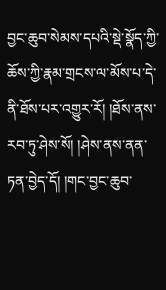བྱང་ཆུབ་སེམས་དཔའི་སྡེ་སྣོད་ཀྱི་ཆོས་ཀྱི་རྣམ་གྲངས་ལ་མོས་པ་དེ་ནི་ཐོས་པར་འགྱུར་རོ། །ཐོས་ནས་རབ་ཏུ་ཤེས་སོ། །ཤེས་ནས་ནན་ཏན་བྱེད་དོ། །གང་བྱང་ཆུབ་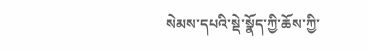སེམས་དཔའི་སྡེ་སྣོད་ཀྱི་ཆོས་ཀྱི་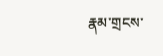རྣམ་གྲངས་